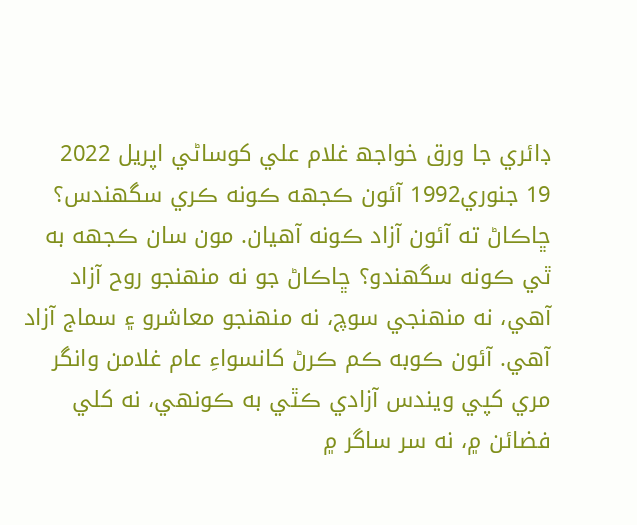ڊائري جا ورق خواجھ غلام علي کوساڻي اپريل 2022
19 جنوري1992 آئون ڪجهه ڪونه ڪري سگهندس؟ ڇاڪاڻ ته آئون آزاد ڪونه آهيان. مون سان ڪجهه به ٿي ڪونه سگهندو؟ ڇاڪاڻ جو نه منهنجو روح آزاد آهي، نه منهنجي سوچ، نه منهنجو معاشرو ۽ سماج آزاد آهي. آئون ڪوبه ڪم ڪرڻ کانسواءِ عام غلامن وانگر مري کپي ويندس آزادي ڪٿي به ڪونهي، نه کلي فضائن ۾، نه سر ساگر ۾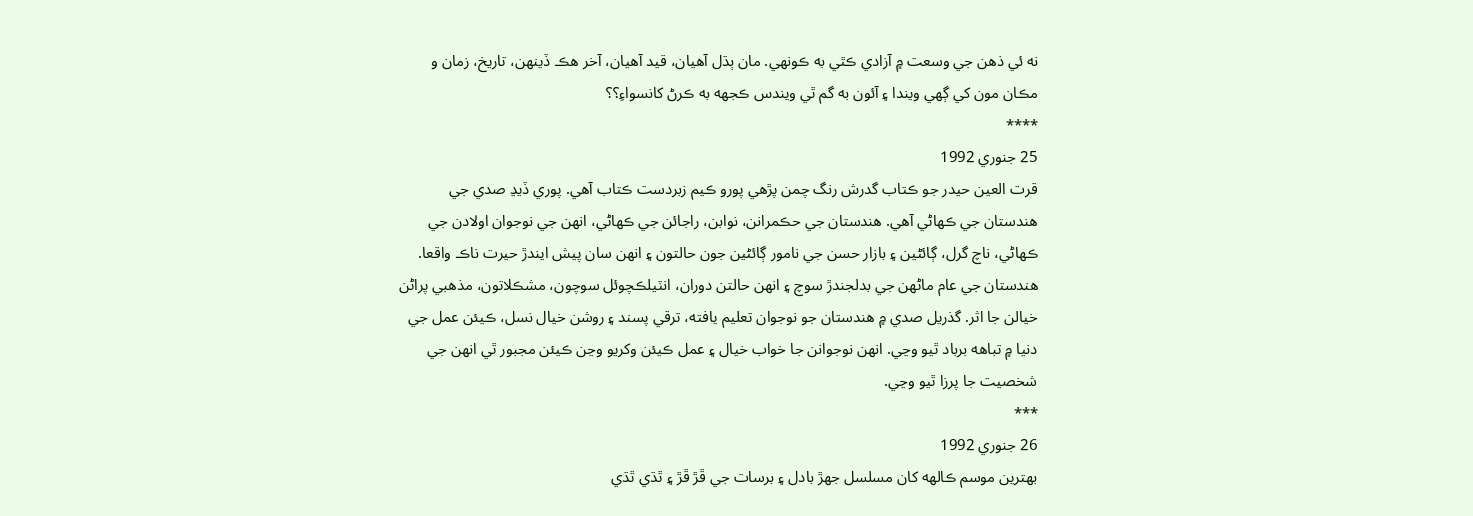نه ئي ذهن جي وسعت ۾ آزادي ڪٿي به ڪونهي. مان ٻڌل آهيان، قيد آهيان، آخر هڪ ڏينهن، تاريخ، زمان و مڪان مون کي ڳهي ويندا ۽ آئون به گم ٿي ويندس ڪجهه به ڪرڻ کانسواءِ؟؟
****
25 جنوري 1992
قرت العين حيدر جو ڪتاب گدرش رنگ چمن پڙهي پورو ڪيم زبردست ڪتاب آهي. پوري ڏيڍ صدي جي هندستان جي ڪهاڻي آهي. هندستان جي حڪمرانن، نوابن، راجائن جي ڪهاڻي، انهن جي نوجوان اولادن جي ڪهاڻي، ناچ گرل، ڳائڻين ۽ بازار حسن جي نامور ڳائڻين جون حالتون ۽ انهن سان پيش ايندڙ حيرت ناڪ واقعا. هندستان جي عام ماڻهن جي بدلجندڙ سوچ ۽ انهن حالتن دوران، انٽيلڪچوئل سوچون، مشڪلاتون، مذهبي پراڻن خيالن جا اثر. گذريل صدي ۾ هندستان جو نوجوان تعليم يافته، ترقي پسند ۽ روشن خيال نسل، ڪيئن عمل جي دنيا ۾ تباهه برباد ٿيو وڃي. انهن نوجوانن جا خواب خيال ۽ عمل ڪيئن وکريو وڃن ڪيئن مجبور ٿي انهن جي شخصيت جا پرزا ٿيو وڃي.
***
26 جنوري 1992
بهترين موسم ڪالهه کان مسلسل جهڙ بادل ۽ برسات جي ڦڙ ڦڙ ۽ ٿڌي ٿڌي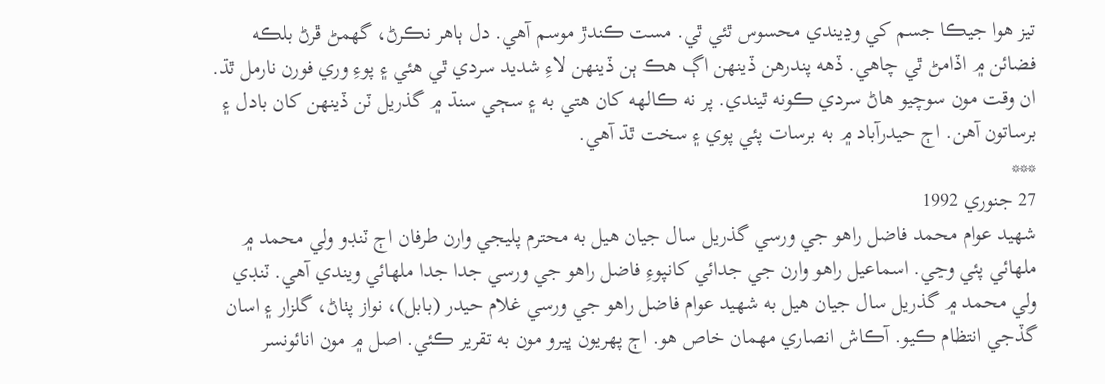تيز هوا جيڪا جسم کي وڍيندي محسوس ٿئي ٿي. مست ڪندڙ موسم آهي. دل ٻاهر نڪرڻ، گهمڻ ڦرڻ بلڪه فضائن ۾ اڏامڻ ٿي چاهي. ڏهه پندرهن ڏينهن اڳ هڪ ٻن ڏينهن لاءِ شديد سردي ٿي هئي ۽ پوءِ وري فورن نارمل ٿڌ. ان وقت مون سوچيو هاڻ سردي ڪونه ٿيندي. پر نه ڪالهه کان هتي به ۽ سڄي سنڌ ۾ گذريل ٽن ڏينهن کان بادل ۽ برساتون آهن. اڄ حيدرآباد ۾ به برسات پئي پوي ۽ سخت ٿڌ آهي.
***
27 جنوري 1992
شهيد عوام محمد فاضل راهو جي ورسي گذريل سال جيان هيل به محترم پليجي وارن طرفان اڄ ٽنڊو ولي محمد ۾ ملهائي پئي وڃي. اسماعيل راهو وارن جي جدائي کانپوءِ فاضل راهو جي ورسي جدا جدا ملهائي ويندي آهي. ٽنڊي ولي محمد ۾ گذريل سال جيان هيل به شهيد عوام فاضل راهو جي ورسي غلام حيدر (بابل)، نواز پٺاڻ، گلزار ۽ اسان گڏجي انتظام ڪيو. آڪاش انصاري مهمان خاص هو. اڄ پهريون ڀيرو مون به تقرير ڪئي. اصل ۾ مون انائونسر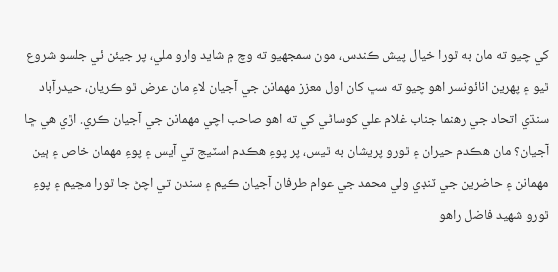کي چيو ته مان به ٿورا خيال پيش ڪندس، مون سمجهيو ته وچ ۾ شايد وارو ملي، پر جيئن ئي جلسو شروع ٿيو ۽ پهرين انائونسر اهو چيو ته سڀ کان اول معزز مهمانن جي آجيان لاءِ مان عرض ٿو ڪريان، حيدرآباد سنڌي اتحاد جي رهنما جناب غلام علي کوساڻي کي ته اهو صاحب اچي مهمانن جي آجيان ڪري. اڙي هي ڇا آجيان؟ مان هڪدم حيران ۽ ٿورو پريشان به ٿيس، پر پوءِ هڪدم اسٽيج تي آيس ۽ پوءِ مهمان خاص ۽ ٻين مهمانن ۽ حاضرين جي ٽنڊي ولي محمد جي عوام طرفان آجيان ڪيم ۽ سندن تي اچڻ جا ٿورا مڃيم ۽ پوءِ ٿورو شهيد فاضل راهو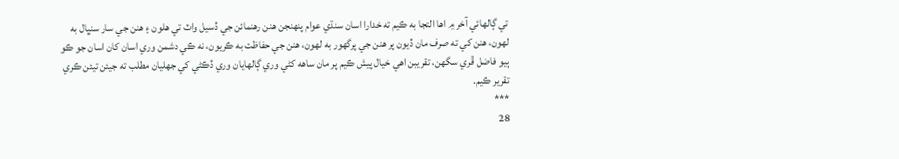تي ڳالهائي آخر ۾ اها التجا به ڪيم ته خدارا اسان سنڌي عوام پنهنجن هنن رهنمائن جي ڏسيل واٽ تي هلون ۽ هنن جي سار سنڀال به لهون، هنن کي ته صرف مان ڏيون پر هنن جي پرگهور به لهون، هنن جي حفاظت به ڪريون، نه ڪي دشمن وري اسان کان اسان جو ڪو ٻيو فاضل ڦري سگهن، تقريبن اهي خيال پيش ڪيم پر مان ساهه کڻي وري ڳالهايان وري ڏڪڻي کي جهليان مطلب ته جيئن تيئن ڪري تقرير ڪيم.
***
28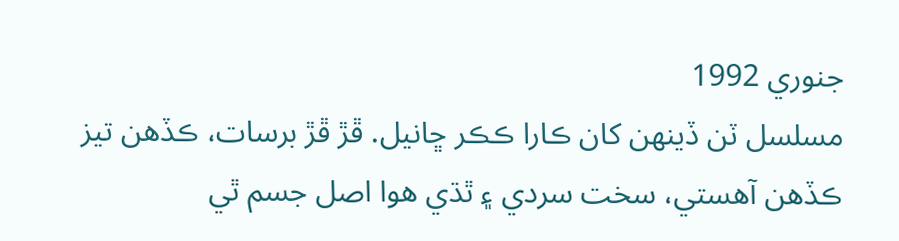جنوري 1992
مسلسل ٽن ڏينهن کان ڪارا ڪڪر ڇانيل. ڦڙ ڦڙ برسات، ڪڏهن تيز ڪڏهن آهستي، سخت سردي ۽ ٿڌي هوا اصل جسم ٿي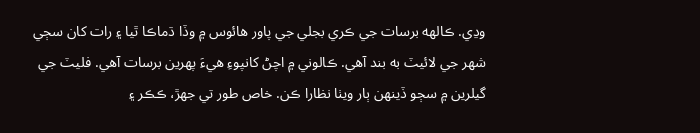وڍي. ڪالهه برسات جي ڪري بجلي جي پاور هائوس ۾ وڏا ڌماڪا ٿيا ۽ رات کان سڄي شهر جي لائيٽ به بند آهي. ڪالوني ۾ اچڻ کانپوءِ هيءَ پهرين برسات آهي. فليٽ جي گيلرين ۾ سڄو ڏينهن ٻار ويٺا نظارا ڪن. خاص طور تي جهڙ، ڪڪر ۽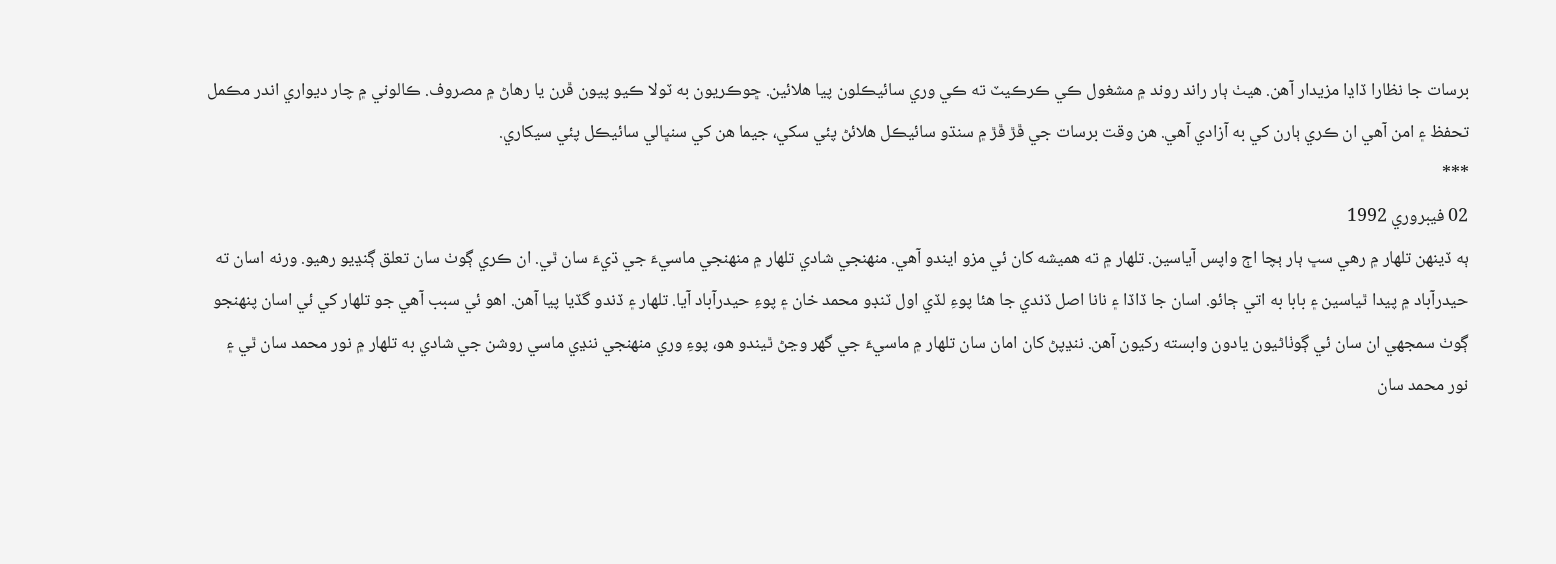برسات جا نظارا ڏاڍا مزيدار آهن. هيٺ ٻار راند روند ۾ مشغول ڪي ڪرڪيٽ ته ڪي وري سائيڪلون پيا هلائين. ڇوڪريون به ٽولا ڪيو پيون ڦرن يا رهاڻ ۾ مصروف. ڪالوني ۾ چار ديواري اندر مڪمل تحفظ ۽ امن آهي ان ڪري ٻارن کي به آزادي آهي. هن وقت برسات جي ڦڙ ڦڙ ۾ سنڌو سائيڪل هلائڻ پئي سکي، جيما هن کي سنڀالي سائيڪل پئي سيکاري.
***
02 فيبروري 1992
ٻه ڏينهن تلهار ۾ رهي سڀ ٻار ٻچا اڄ واپس آياسين. تلهار ۾ ته هميشه کان ئي مزو ايندو آهي. منهنجي شادي تلهار ۾ منهنجي ماسيءَ جي ڌيءَ سان ٿي. ان ڪري ڳوٺ سان تعلق ڳنڍيو رهيو. ورنه اسان ته حيدرآباد ۾ پيدا ٿياسين ۽ بابا به اتي ڄائو. اسان جا ڏاڏا ۽ نانا اصل ڏندي جا هئا پوءِ لڏي اول ٽنڊو محمد خان ۽ پوءِ حيدرآباد آيا. تلهار ۽ ڏندو گڏيا پيا آهن. اهو ئي سبب آهي جو تلهار کي ئي اسان پنهنجو ڳوٺ سمجهي ان سان ئي ڳوٺاڻيون يادون وابسته رکيون آهن. ننڍپڻ کان امان سان تلهار ۾ ماسيءَ جي گهر وڃڻ ٿيندو هو، پوءِ وري منهنجي ننڍي ماسي روشن جي شادي به تلهار ۾ نور محمد سان ٿي ۽ نور محمد سان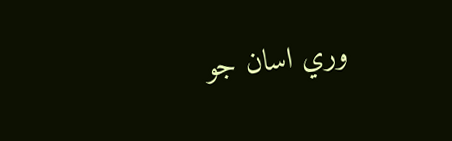وري اسان جو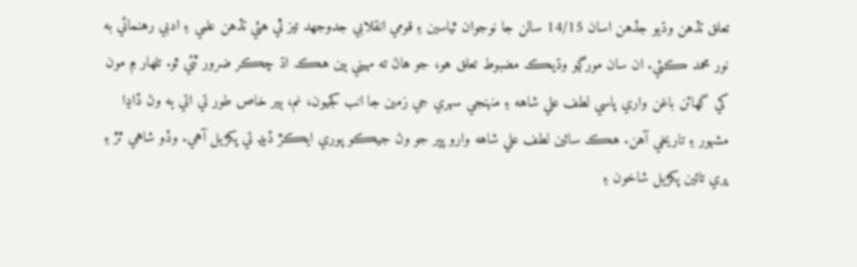تعلق تڏهن وڌيو جڏهن اسان 14/15 سالن جا نوجوان ٿياسين ۽ قومي انقلابي جدوجهد تيز ٿي هئي تڏهن علمي ۽ ادبي رهنمائي به نور محمد ڪئي. ان سان مورڳو وڌيڪ مضبوط تعلق هو، جو هاڻ ته مهيني ٻين هڪ اڌ چڪر ضرور ٿئي ٿو. تلهار ۾ مون کي گهاٽن باغن واري پاسي لطف علي شاهه ۽ منهنجي سهري جي زمين جا انب کجيون، نم، ٻير خاص طور تي اتي ٻه وڻ ڏاڍا مشهور ۽ تاريخي آهن. هڪ سائين لطف علي شاهه وارو پپر جو وڻ جيڪو پوري ايڪڙ ڏيڍ تي پکڙيل آهي. وڏو شاهي ٿڙ ۽ پري تائين پکڙيل شاخون ۽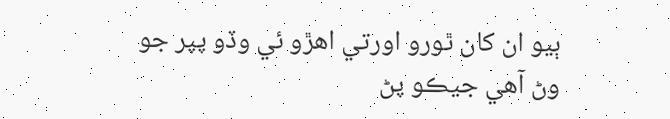ٻيو ان کان ٿورو اورتي اهڙو ئي وڏو پپر جو وڻ آهي جيڪو پڻ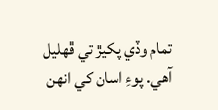تمام وڏي پکيڙ تي ڦهليل آهي. پوءِ اسان کي انهن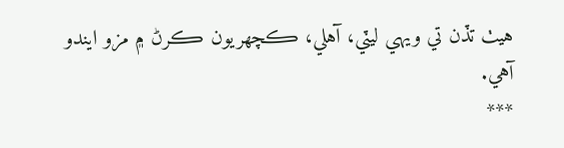هيٺ تڏن تي ويهي ليٽي، آهلي، ڪچهريون ڪرڻ ۾ مزو ايندو آهي.
***